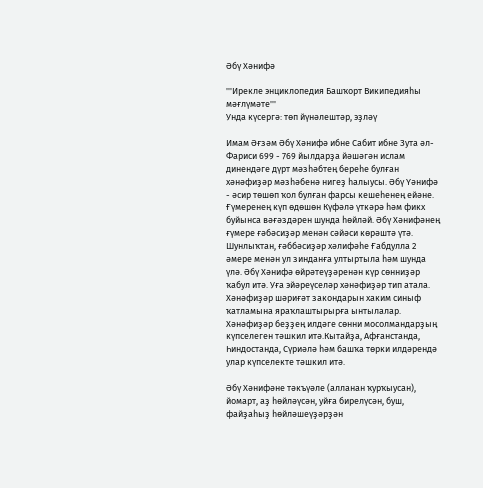Әбү Хәнифә

'''Ирекле энциклопедия Башҡорт Википедияһы мәғлүмәте'''
Унда күсергә: төп йүнәлештәр, эҙләү

Имам Әғзәм Әбү Хәнифә ибне Сабит ибне Зута әл-Фариси 699 - 769 йылдарҙа йәшәгән ислам динендәге дүрт мәзһәбтең береһе булған хәнәфиҙәр мәзһәбенә нигеҙ һалыусы. Әбү Үәнифә - әсир төшөп ҡол булған фарсы кешеһенең ейәне. Ғүмеренең күп өдөшөн Күфәлә үткәрә һәм фикх буйынса вәғәздәрен шунда һөйләй. Әбү Хәнифәнең ғүмере ғәбәсиҙәр менән сәйәси көрәштә үтә. Шунлыҡтан, ғәббәсиҙәр хәлифәһе Ғабдулла 2 әмере менән ул зинданға ултыртыла һәм шунда үлә. Әбү Хәнифә өйрәтеүҙәренән күр сөнниҙәр ҡабул итә. Уға эйәреүселәр хәнәфиҙәр тип атала. Хәнәфиҙәр шәриғәт закондарын хаким синыф ҡатламына яраҡлаштырырға ынтылалар. Хәнәфиҙәр беҙҙең илдәге сөнни мосолмандарҙың күпселеген тәшкил итә.Кытайҙа, Афғанстанда, Һиндостанда, Сүриәлә һәм башҡа төрки илдәрендә улар күпселекте тәшкил итә.

Әбү Хәнифәне тәкъүәле (алланан ҡурҡыусан), йомарт, аҙ һөйләүсән, уйға бирелүсән, буш, файҙаһыҙ һөйләшеүҙәрҙән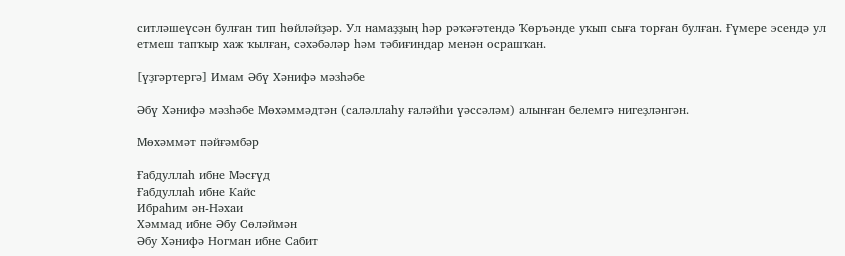ситләшеүсән булған тип һөйләйҙәр. Ул намаҙҙың һәр рәҡәғәтендә Ҡөръәнде уҡып сыға торған булған. Ғүмере эсендә ул етмеш тапҡыр хаж ҡылған, сәхәбәләр һәм тәбиғиндар менән осрашҡан.

[үҙгәртергә] Имам Әбү Хәнифә мәзһәбе

Әбү Хәнифә мәзһәбе Мөхәммәдтән (саләллаһу ғаләйһи үәссәләм) алынған белемгә нигеҙләнгән.

Мөхәммәт пәйғәмбәр

Ғабдуллаһ ибне Мәсғүд
Ғабдуллаһ ибне Кайс
Ибраһим ән-Нәхаи
Хәммад ибне Әбу Сөләймән
Әбу Хәнифә Ногман ибне Сабит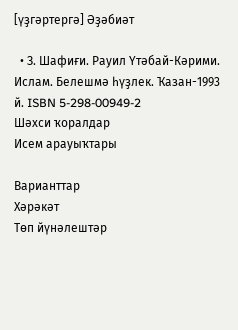[үҙгәртергә] Әҙәбиәт

  • З. Шафиғи. Рауил Үтәбай-Кәрими. Ислам. Белешмә һүҙлек. Ҡазан-1993 й. ISBN 5-298-00949-2
Шәхси ҡоралдар
Исем арауыҡтары

Варианттар
Хәрәкәт
Төп йүнәлештәр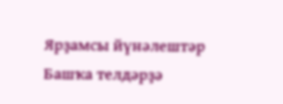Ярҙамсы йүнәлештәр
Башҡа телдәрҙә